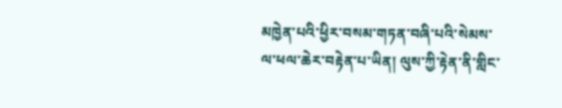མཁྱེན་པའི་ཕྱིར་བསམ་གཏན་བཞི་པའི་སེམས་ལ་ཕལ་ཆེར་བརྟེན་པ་ཡིན། ལུས་ཀྱི་རྟེན་ནི་གླིང་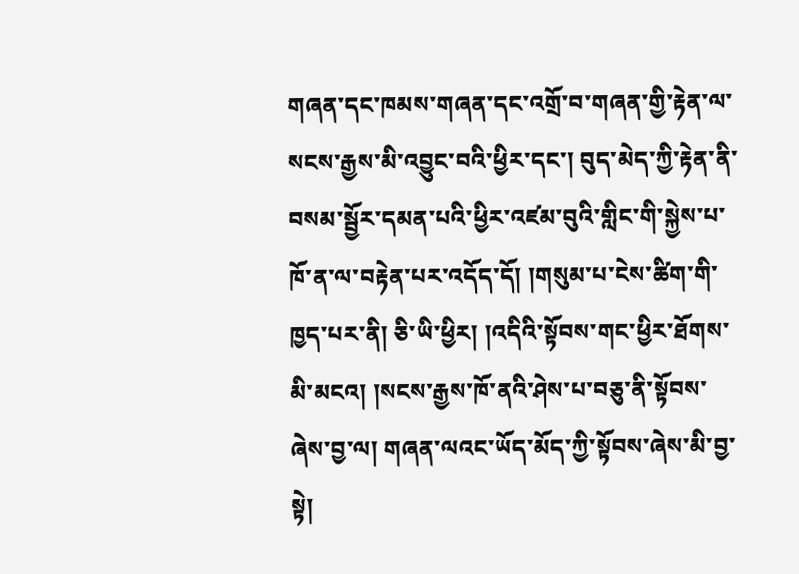གཞན་དང་ཁམས་གཞན་དང་འགྲོ་བ་གཞན་གྱི་རྟེན་ལ་སངས་རྒྱས་མི་འབྱུང་བའི་ཕྱིར་དང་། བུད་མེད་ཀྱི་རྟེན་ནི་བསམ་སྦྱོར་དམན་པའི་ཕྱིར་འཛམ་བུའི་གླིང་གི་སྐྱེས་པ་ཁོ་ན་ལ་བརྟེན་པར་འདོད་དོ། །གསུམ་པ་ངེས་ཚིག་གི་ཁྱད་པར་ནི། ཅི་ཡི་ཕྱིར། །འདིའི་སྟོབས་གང་ཕྱིར་ཐོགས་མི་མངའ། །སངས་རྒྱས་ཁོ་ནའི་ཤེས་པ་བཅུ་ནི་སྟོབས་ཞེས་བྱ་ལ། གཞན་ལའང་ཡོད་མོད་ཀྱི་སྟོབས་ཞེས་མི་བྱ་སྟེ།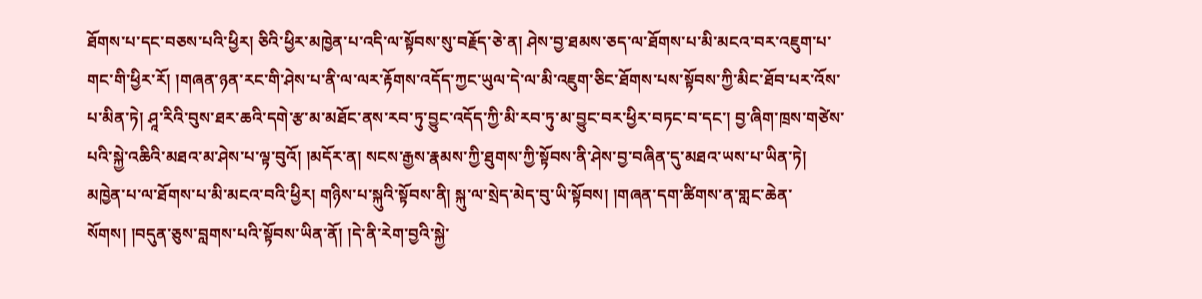ཐོགས་པ་དང་བཅས་པའི་ཕྱིར། ཅིའི་ཕྱིར་མཁྱེན་པ་འདི་ལ་སྟོབས་སུ་བརྗོད་ཅེ་ན། ཤེས་བྱ་ཐམས་ཅད་ལ་ཐོགས་པ་མི་མངའ་བར་འཇུག་པ་གང་གི་ཕྱིར་རོ། །གཞན་ཉན་རང་གི་ཤེས་པ་ནི་ལ་ལར་རྟོགས་འདོད་ཀྱང་ཡུལ་དེ་ལ་མི་འཇུག་ཅིང་ཐོགས་པས་སྟོབས་ཀྱི་མིང་ཐོབ་པར་འོས་པ་མིན་ཏེ། ཤཱ་རིའི་བུས་ཐར་ཆའི་དགེ་རྩ་མ་མཐོང་ནས་རབ་ཏུ་བྱུང་འདོད་ཀྱི་མི་རབ་ཏུ་མ་བྱུང་བར་ཕྱིར་བཏང་བ་དང་། བྱ་ཞིག་ཁྲས་གཙེས་པའི་སྐྱེ་འཆིའི་མཐའ་མ་ཤེས་པ་ལྟ་བུའོ། །མདོར་ན། སངས་རྒྱས་རྣམས་ཀྱི་ཐུགས་ཀྱི་སྟོབས་ནི་ཤེས་བྱ་བཞིན་དུ་མཐའ་ཡས་པ་ཡིན་ཏེ། མཁྱེན་པ་ལ་ཐོགས་པ་མི་མངའ་བའི་ཕྱིར། གཉིས་པ་སྐུའི་སྟོབས་ནི། སྐུ་ལ་སྲེད་མེད་བུ་ཡི་སྟོབས། །གཞན་དག་ཚིགས་ན་གླང་ཆེན་སོགས། །བདུན་ཅུས་བླགས་པའི་སྟོབས་ཡིན་ནོ། །དེ་ནི་རེག་བྱའི་སྐྱེ་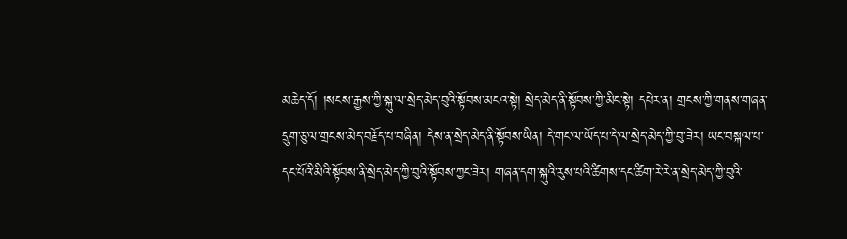མཆེད་དོ། །སངས་རྒྱས་ཀྱི་སྐུ་ལ་སྲེད་མེད་བུའི་སྟོབས་མངའ་སྟེ། སྲེད་མེད་ནི་སྟོབས་ཀྱི་མིང་སྟེ། དཔེར་ན། གྲངས་ཀྱི་གནས་གཞན་དྲུག་ཅུ་ལ་གྲངས་མེད་བརྗོད་པ་བཞིན། དེས་ན་སྲེད་མེད་ནི་སྟོབས་ཡིན། དེ་གང་ལ་ཡོད་པ་དེ་ལ་སྲེད་མེད་ཀྱི་བུ་ཟེར། ཡང་བསྐལ་པ་དང་པོའི་མིའི་སྟོབས་ནི་སྲེད་མེད་ཀྱི་བུའི་སྟོབས་ཀྱང་ཟེར། གཞན་དག་སྐུའི་རུས་པའི་ཚིགས་དང་ཚིག་རེ་རེ་ན་སྲེད་མེད་ཀྱི་བུའི་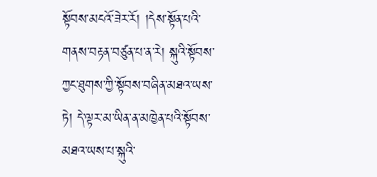སྟོབས་མངའོ་ཟེར་རོ། །དེས་སྟོན་པའི་གནས་བརྟན་བཙུན་པ་ན་རེ། སྐུའི་སྟོབས་ཀྱང་ཐུགས་ཀྱི་སྟོབས་བཞིན་མཐའ་ཡས་ཏེ། དེ་ལྟར་མ་ཡིན་ན་མཁྱེན་པའི་སྟོབས་མཐའ་ཡས་པ་སྐུའི་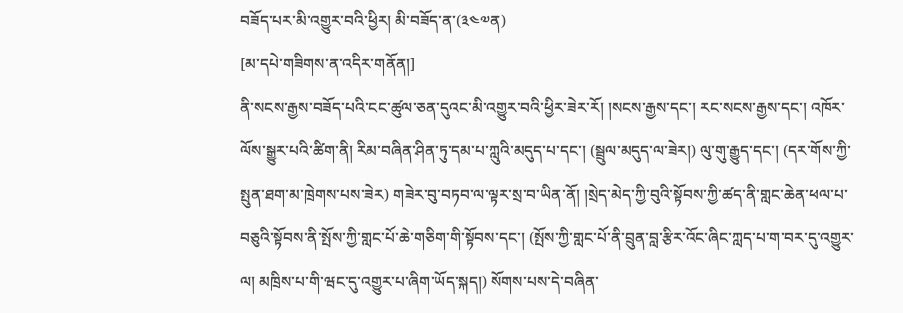བཟོད་པར་མི་འགྱུར་བའི་ཕྱིར། མི་བཟོད་ན་(༣༤༧ན)
[མ་དཔེ་གཟིགས་ན་འདིར་གནོན།]
ནི་སངས་རྒྱས་བཟོད་པའི་ངང་ཚུལ་ཅན་དུའང་མི་འགྱུར་བའི་ཕྱིར་ཟེར་རོ། །སངས་རྒྱས་དང་། རང་སངས་རྒྱས་དང་། འཁོར་ལོས་སྒྱུར་པའི་ཚིག་ནི། རིམ་བཞིན་ཤིན་ཏུ་དམ་པ་ཀླུའི་མདུད་པ་དང་། (སྦྲུལ་མདུད་ལ་ཟེར།) ལུ་གུ་རྒྱུད་དང་། (དར་གོས་ཀྱི་སྤུན་ཐག་མ་ཁྲེགས་པས་ཟེར) གཟེར་བུ་བཏབ་ལ་ལྟར་སྲ་བ་ཡིན་ནོ། །སྲེད་མེད་ཀྱི་བུའི་སྟོབས་ཀྱི་ཚད་ནི་གླང་ཆེན་ཕལ་པ་བཅུའི་སྟོབས་ནི་སྤོས་ཀྱི་གླང་པོ་ཆེ་གཅིག་གི་སྟོབས་དང་། (སྤོས་ཀྱི་གླང་པོ་ནི་བྲུན་བླ་རྩིར་འོང་ཞིང་ཀླད་པ་ག་བར་དུ་འགྱུར་ལ། མཁྲིས་པ་གི་ཝང་དུ་འགྱུར་པ་ཞིག་ཡོད་སྐད།) སོགས་པས་དེ་བཞིན་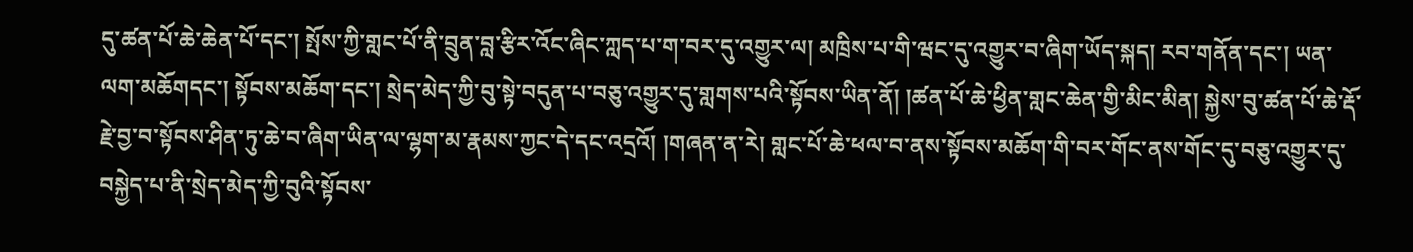དུ་ཚན་པོ་ཆེ་ཆེན་པོ་དང་། སྤོས་ཀྱི་གླང་པོ་ནི་བྲུན་བླ་རྩིར་འོང་ཞིང་ཀླད་པ་ག་བར་དུ་འགྱུར་ལ། མཁྲིས་པ་གི་ཝང་དུ་འགྱུར་བ་ཞིག་ཡོད་སྐད། རབ་གནོན་དང་། ཡན་ལག་མཆོགདང་། སྟོབས་མཆོག་དང་། སྲེད་མེད་ཀྱི་བུ་སྟེ་བདུན་པ་བཅུ་འགྱུར་དུ་གླགས་པའི་སྟོབས་ཡིན་ནོ། །ཚན་པོ་ཆེ་ཕྱིན་གླང་ཆེན་གྱི་མིང་མིན། སྐྱེས་བུ་ཚན་པོ་ཆེ་རྡོ་རྗེ་བྱ་བ་སྟོབས་ཤིན་ཏུ་ཆེ་བ་ཞིག་ཡིན་ལ་ལྷག་མ་རྣམས་ཀྱང་དེ་དང་འདྲའོ། །གཞན་ན་རེ། གླང་པོ་ཆེ་ཕལ་བ་ནས་སྟོབས་མཆོག་གི་བར་གོང་ནས་གོང་དུ་བཅུ་འགྱུར་དུ་བསྐྱེད་པ་ནི་སྲེད་མེད་ཀྱི་བུའི་སྟོབས་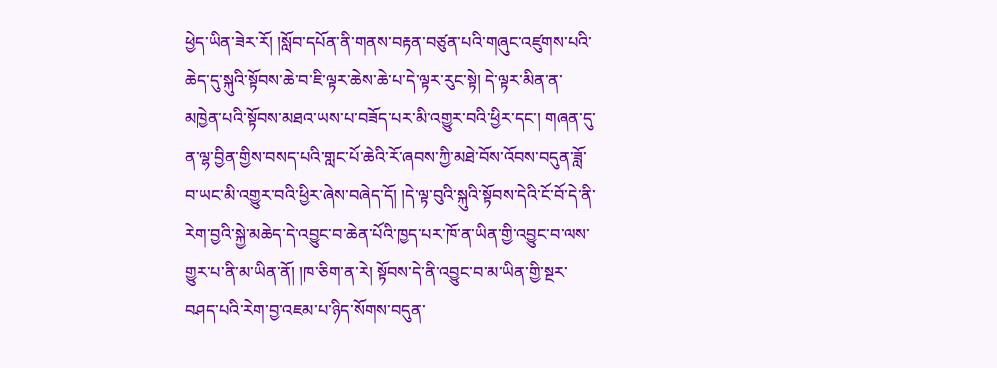ཕྱེད་ཡིན་ཟེར་རོ། །སློབ་དཔོན་ནི་གནས་བརྟན་བཙུན་པའི་གཞུང་འཛུགས་པའི་ཆེད་དུ་སྐུའི་སྟོབས་ཆེ་བ་ཇི་ལྟར་ཆེས་ཆེ་པ་དེ་ལྟར་རུང་སྟེ། དེ་ལྟར་མིན་ན་མཁྱེན་པའི་སྟོབས་མཐའ་ཡས་པ་བཟོད་པར་མི་འགྱུར་བའི་ཕྱིར་དང་། གཞན་དུ་ན་ལྷ་བྱིན་གྱིས་བསད་པའི་གླང་པོ་ཆེའི་རོ་ཞབས་ཀྱི་མཐེ་བོས་འོབས་བདུན་ཟློ་བ་ཡང་མི་འགྱུར་བའི་ཕྱིར་ཞེས་བཞེད་དོ། །དེ་ལྟ་བུའི་སྐུའི་སྟོབས་དེའི་ངོ་བོ་དེ་ནི་རེག་བྱའི་སྐྱེ་མཆེད་དེ་འབྱུང་བ་ཆེན་པོའི་ཁྱད་པར་ཁོ་ན་ཡིན་གྱི་འབྱུང་བ་ལས་གྱུར་པ་ནི་མ་ཡིན་ནོ། །ཁ་ཅིག་ན་རེ། སྟོབས་དེ་ནི་འབྱུང་བ་མ་ཡིན་གྱི་སྔར་བཤད་པའི་རེག་བྱ་འཇམ་པ་ཉིད་སོགས་བདུན་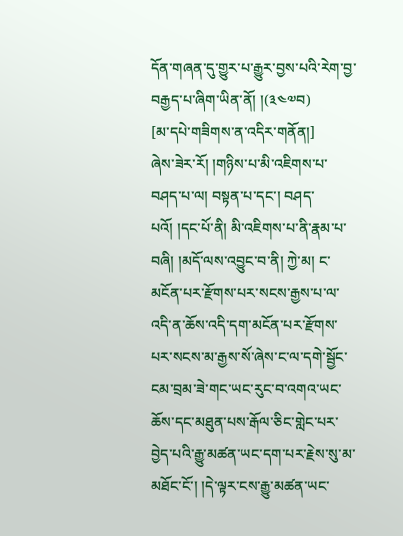དོན་གཞན་དུ་གྱུར་པ་རྒྱུར་བྱས་པའི་རེག་བྱ་བརྒྱད་པ་ཞིག་ཡིན་ནོ། །(༣༤༧བ)
[མ་དཔེ་གཟིགས་ན་འདིར་གནོན།]
ཞེས་ཟེར་རོ། །གཉིས་པ་མི་འཇིགས་པ་བཤད་པ་ལ། བསྟན་པ་དང་། བཤད་པའོ། །དང་པོ་ནི། མི་འཇིགས་པ་ནི་རྣམ་པ་བཞི། །མདོ་ལས་འབྱུང་བ་ནི། ཀྱེ་མ། ང་མངོན་པར་རྫོགས་པར་སངས་རྒྱས་པ་ལ་འདི་ན་ཆོས་འདི་དག་མངོན་པར་རྫོགས་པར་སངས་མ་རྒྱས་སོ་ཞེས་ང་ལ་དགེ་སྦྱོང་ངམ་བྲམ་ཟེ་གང་ཡང་རུང་བ་འགའ་ཡང་ཆོས་དང་མཐུན་པས་རྒོལ་ཅིང་གླེང་པར་བྱེད་པའི་རྒྱུ་མཚན་ཡང་དག་པར་རྗེས་སུ་མ་མཐོང་ངོ་། །དེ་ལྟར་ངས་རྒྱུ་མཚན་ཡང་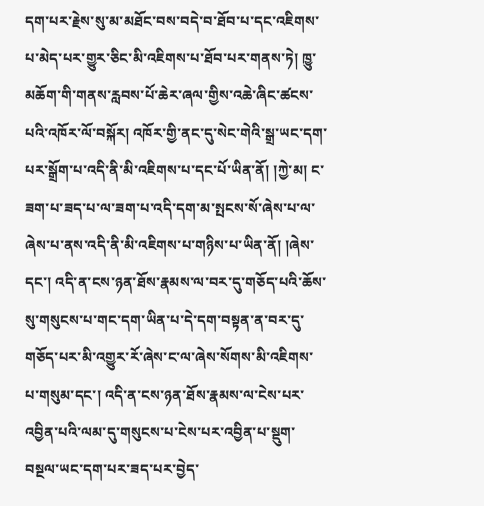དག་པར་རྗེས་སུ་མ་མཐོང་བས་བདེ་བ་ཐོབ་པ་དང་འཇིགས་པ་མེད་པར་གྱུར་ཅིང་མི་འཇིགས་པ་ཐོབ་པར་གནས་ཏེ། ཁྱུ་མཆོག་གི་གནས་རླབས་པོ་ཆེར་ཞལ་གྱིས་འཆེ་ཞིང་ཚངས་པའི་འཁོར་ལོ་བསྐོར། འཁོར་གྱི་ནང་དུ་སེང་གེའི་སྒྲ་ཡང་དག་པར་སྒྲོག་པ་འདི་ནི་མི་འཇིགས་པ་དང་པོ་ཡིན་ནོ། །ཀྱེ་མ། ང་ཟག་པ་ཟད་པ་ལ་ཟག་པ་འདི་དག་མ་སྤངས་སོ་ཞེས་པ་ལ་ཞེས་པ་ནས་འདི་ནི་མི་འཇིགས་པ་གཉིས་པ་ཡིན་ནོ། །ཞེས་དང་། འདི་ན་ངས་ཉན་ཐོས་རྣམས་ལ་བར་དུ་གཅོད་པའི་ཆོས་སུ་གསུངས་པ་གང་དག་ཡིན་པ་དེ་དག་བསྟན་ན་བར་དུ་གཅོད་པར་མི་འགྱུར་རོ་ཞེས་ང་ལ་ཞེས་སོགས་མི་འཇིགས་པ་གསུམ་དང་། འདི་ན་ངས་ཉན་ཐོས་རྣམས་ལ་ངེས་པར་འབྱིན་པའི་ལམ་དུ་གསུངས་པ་ངེས་པར་འབྱིན་པ་སྡུག་བསྔལ་ཡང་དག་པར་ཟད་པར་བྱེད་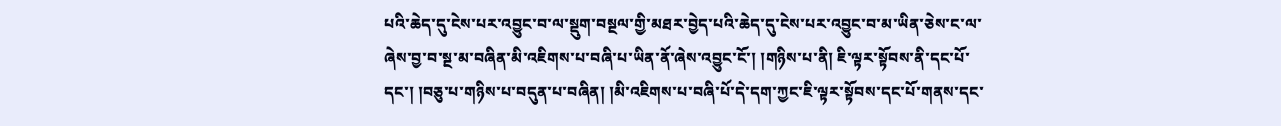པའི་ཆེད་དུ་ངེས་པར་འབྱུང་བ་ལ་སྡུག་བསྔལ་གྱི་མཐར་བྱེད་པའི་ཆེད་དུ་ངེས་པར་འབྱུང་བ་མ་ཡིན་ཅེས་ང་ལ་ཞེས་བྱ་བ་སྔ་མ་བཞིན་མི་འཇིགས་པ་བཞི་པ་ཡིན་ནོ་ཞེས་འབྱུང་ངོ་། །གཉིས་པ་ནི། ཇི་ལྟར་སྟོབས་ནི་དང་པོ་དང་། །བཅུ་པ་གཉིས་པ་བདུན་པ་བཞིན། །མི་འཇིགས་པ་བཞི་པོ་དེ་དག་ཀྱང་ཇི་ལྟར་སྟོབས་དང་པོ་གནས་དང་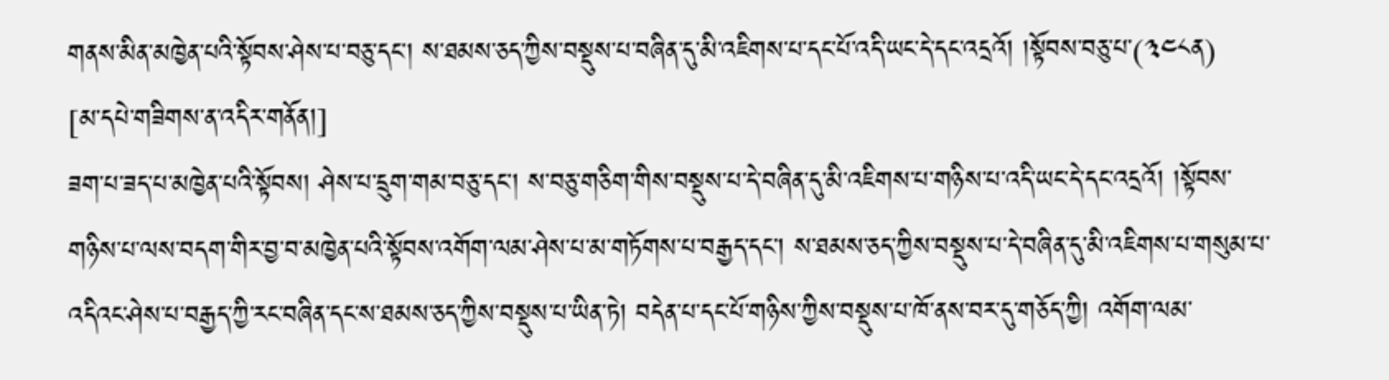གནས་མིན་མཁྱེན་པའི་སྟོབས་ཤེས་པ་བཅུ་དང་། ས་ཐམས་ཅད་ཀྱིས་བསྡུས་པ་བཞིན་དུ་མི་འཇིགས་པ་དང་པོ་འདི་ཡང་དེ་དང་འདྲའོ། །སྟོབས་བཅུ་པ་(༣༤༨ན)
[མ་དཔེ་གཟིགས་ན་འདིར་གནོན།]
ཟག་པ་ཟད་པ་མཁྱེན་པའི་སྟོབས། ཤེས་པ་དྲུག་གམ་བཅུ་དང་། ས་བཅུ་གཅིག་གིས་བསྡུས་པ་དེ་བཞིན་དུ་མི་འཇིགས་པ་གཉིས་པ་འདི་ཡང་དེ་དང་འདྲའོ། །སྟོབས་གཉིས་པ་ལས་བདག་གིར་བྱ་བ་མཁྱེན་པའི་སྟོབས་འགོག་ལམ་ཤེས་པ་མ་གཏོགས་པ་བརྒྱད་དང་། ས་ཐམས་ཅད་ཀྱིས་བསྡུས་པ་དེ་བཞིན་དུ་མི་འཇིགས་པ་གསུམ་པ་འདིའང་ཤེས་པ་བརྒྱད་ཀྱི་རང་བཞིན་དང་ས་ཐམས་ཅད་ཀྱིས་བསྡུས་པ་ཡིན་ཏེ། བདེན་པ་དང་པོ་གཉིས་ཀྱིས་བསྡུས་པ་ཁོ་ནས་བར་དུ་གཅོད་ཀྱི། འགོག་ལམ་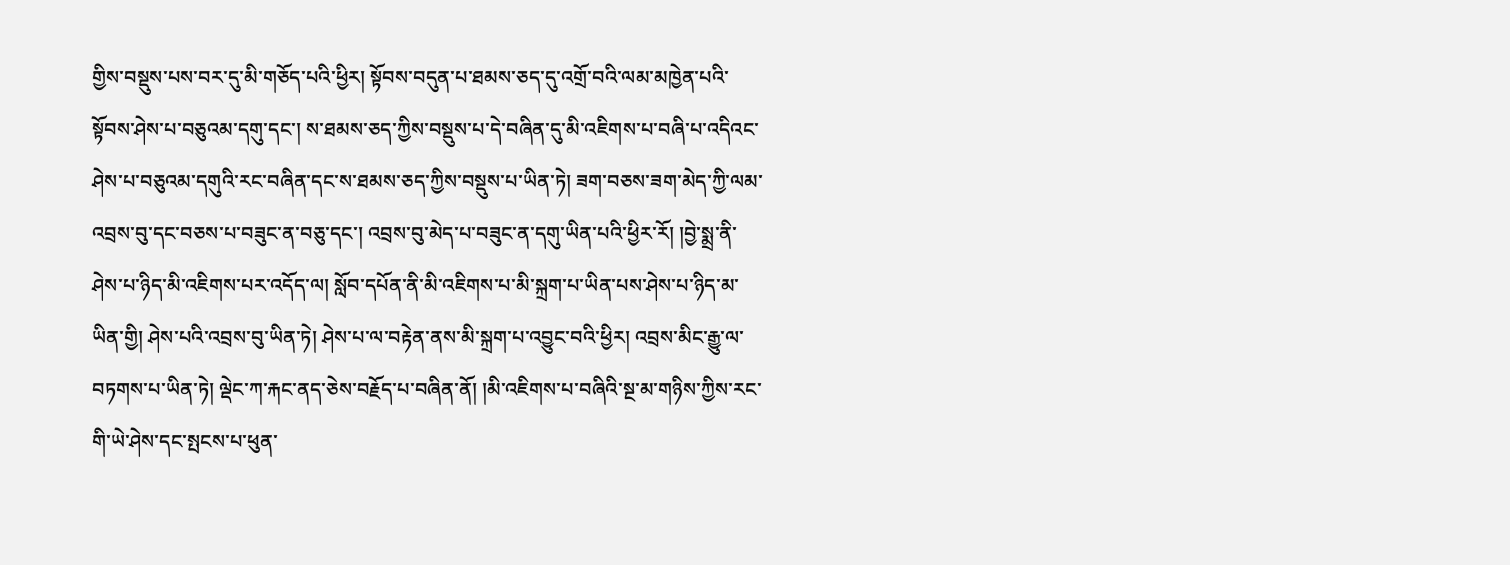གྱིས་བསྡུས་པས་བར་དུ་མི་གཅོད་པའི་ཕྱིར། སྟོབས་བདུན་པ་ཐམས་ཅད་དུ་འགྲོ་བའི་ལམ་མཁྱེན་པའི་སྟོབས་ཤེས་པ་བཅུའམ་དགུ་དང་། ས་ཐམས་ཅད་ཀྱིས་བསྡུས་པ་དེ་བཞིན་དུ་མི་འཇིགས་པ་བཞི་པ་འདིའང་ཤེས་པ་བཅུའམ་དགུའི་རང་བཞིན་དང་ས་ཐམས་ཅད་ཀྱིས་བསྡུས་པ་ཡིན་ཏེ། ཟག་བཅས་ཟག་མེད་ཀྱི་ལམ་འབྲས་བུ་དང་བཅས་པ་བཟུང་ན་བཅུ་དང་། འབྲས་བུ་མེད་པ་བཟུང་ན་དགུ་ཡིན་པའི་ཕྱིར་རོ། །བྱེ་སྨྲ་ནི་ཤེས་པ་ཉིད་མི་འཇིགས་པར་འདོད་ལ། སློབ་དཔོན་ནི་མི་འཇིགས་པ་མི་སྐྲག་པ་ཡིན་པས་ཤེས་པ་ཉིད་མ་ཡིན་གྱི། ཤེས་པའི་འབྲས་བུ་ཡིན་ཏེ། ཤེས་པ་ལ་བརྟེན་ནས་མི་སྐྲག་པ་འབྱུང་བའི་ཕྱིར། འབྲས་མིང་རྒྱུ་ལ་བཏགས་པ་ཡིན་ཏེ། ལྡེང་ཀ་རྐང་ནད་ཅེས་བརྗོད་པ་བཞིན་ནོ། །མི་འཇིགས་པ་བཞིའི་སྔ་མ་གཉིས་ཀྱིས་རང་གི་ཡེ་ཤེས་དང་སྤངས་པ་ཕུན་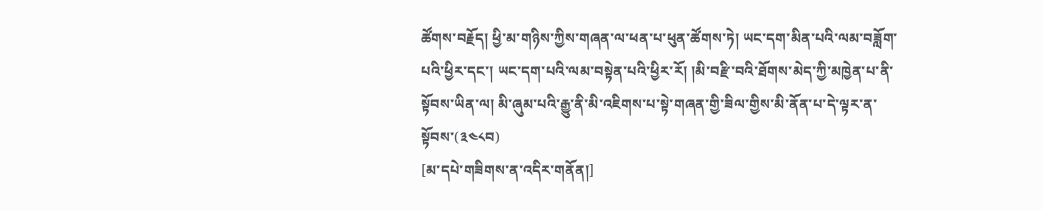ཚོགས་བརྗོད། ཕྱི་མ་གཉིས་ཀྱིས་གཞན་ལ་ཕན་པ་ཕུན་ཚོགས་ཏེ། ཡང་དག་མིན་པའི་ལམ་བཟློག་པའི་ཕྱིར་དང་། ཡང་དག་པའི་ལམ་བསྟེན་པའི་ཕྱིར་རོ། །མི་བརྫི་བའི་ཐོགས་མེད་ཀྱི་མཁྱེན་པ་ནི་སྟོབས་ཡིན་ལ། མི་ཞུམ་པའི་རྒྱུ་ནི་མི་འཇིགས་པ་སྟེ་གཞན་གྱི་ཟིལ་གྱིས་མི་ནོན་པ་དེ་ལྟར་ན་སྟོབས་(༣༤༨བ)
[མ་དཔེ་གཟིགས་ན་འདིར་གནོན།]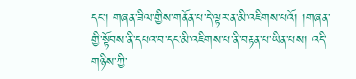དང་། གཞན་ཟིལ་གྱིས་གནོན་པ་དེ་ལྟར་ན་མི་འཇིགས་པའོ། །གཞན་གྱི་སྟོབས་ནི་དཔའ་བ་དང་མི་འཇིགས་པ་ནི་བརྟན་པ་ཡིན་པས། འདི་གཉིས་ཀྱི་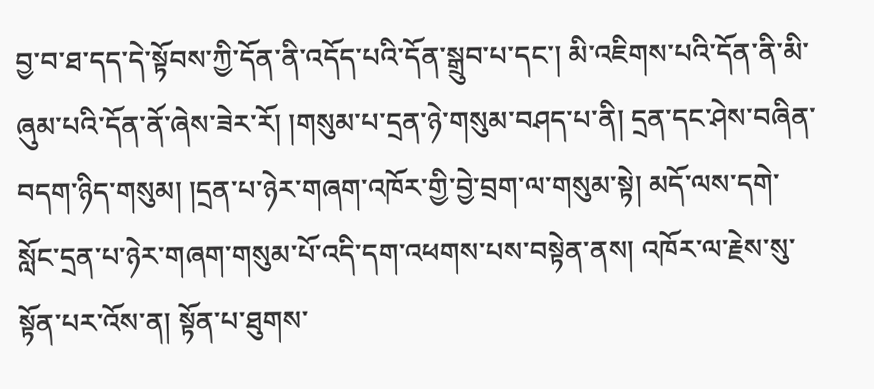བྱ་བ་ཐ་དད་དེ་སྟོབས་ཀྱི་དོན་ནི་འདོད་པའི་དོན་སྒྲུབ་པ་དང་། མི་འཇིགས་པའི་དོན་ནི་མི་ཞུམ་པའི་དོན་ནོ་ཞེས་ཟེར་རོ། །གསུམ་པ་དྲན་ཉེ་གསུམ་བཤད་པ་ནི། དྲན་དང་ཤེས་བཞིན་བདག་ཉིད་གསུམ། །དྲན་པ་ཉེར་གཞག་འཁོར་གྱི་བྱེ་བྲག་ལ་གསུམ་སྟེ། མདོ་ལས་དགེ་སློང་དྲན་པ་ཉེར་གཞག་གསུམ་པོ་འདི་དག་འཕགས་པས་བསྟེན་ནས། འཁོར་ལ་རྗེས་སུ་སྟོན་པར་འོས་ན། སྟོན་པ་ཐུགས་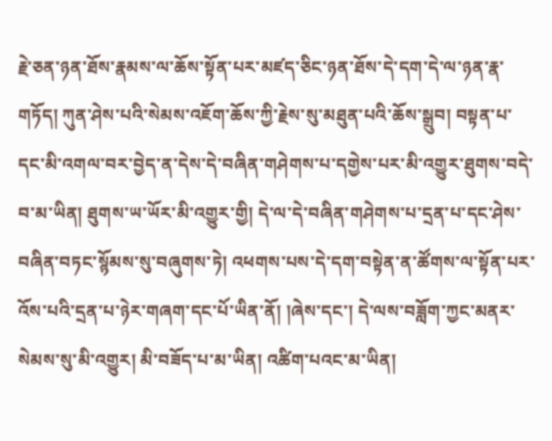རྗེ་ཅན་ཉན་ཐོས་རྣམས་ལ་ཆོས་སྟོན་པར་མཛད་ཅིང་ཉན་ཐོས་དེ་དག་དེ་ལ་ཉན་རྣ་གཏོད། ཀུན་ཤེས་པའི་སེམས་འཇོག་ཆོས་ཀྱི་རྗེས་སུ་མཐུན་པའི་ཆོས་སྒྲུབ། བསྟན་པ་དང་མི་འགལ་བར་བྱེད་ན་དེས་དེ་བཞིན་གཤེགས་པ་དགྱེས་པར་མི་འགྱུར་ཐུགས་བདེ་བ་མ་ཡིན། ཐུགས་ཡ་ཡོར་མི་འགྱུར་གྱི། དེ་ལ་དེ་བཞིན་གཤེགས་པ་དྲན་པ་དང་ཤེས་བཞིན་བཏང་སྙོམས་སུ་བཞུགས་ཏེ། འཕགས་པས་དེ་དག་བསྟེན་ན་ཚོགས་ལ་སྟོན་པར་འོས་པའི་དྲན་པ་ཉེར་གཞག་དང་པོ་ཡིན་ནོ། །ཞེས་དང་། དེ་ལས་བཟློག་ཀྱང་མནར་སེམས་སུ་མི་འགྱུར། མི་བཟོད་པ་མ་ཡིན། འཚིག་པའང་མ་ཡིན།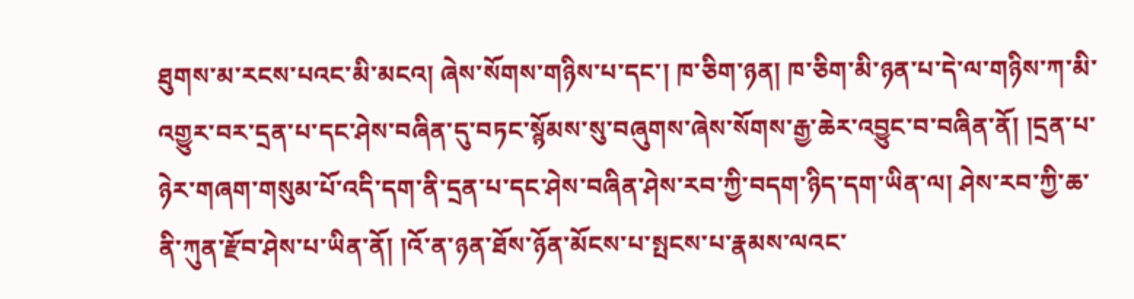ཐུགས་མ་རངས་པའང་མི་མངའ། ཞེས་སོགས་གཉིས་པ་དང་། ཁ་ཅིག་ཉན། ཁ་ཅིག་མི་ཉན་པ་དེ་ལ་གཉིས་ཀ་མི་འགྱུར་བར་དྲན་པ་དང་ཤེས་བཞིན་དུ་བཏང་སྙོམས་སུ་བཞུགས་ཞེས་སོགས་རྒྱ་ཆེར་འབྱུང་བ་བཞིན་ནོ། །དྲན་པ་ཉེར་གཞག་གསུམ་པོ་འདི་དག་ནི་དྲན་པ་དང་ཤེས་བཞིན་ཤེས་རབ་ཀྱི་བདག་ཉིད་དག་ཡིན་ལ། ཤེས་རབ་ཀྱི་ཆ་ནི་ཀུན་རྫོབ་ཤེས་པ་ཡིན་ནོ། །འོ་ན་ཉན་ཐོས་ཉོན་མོངས་པ་སྤངས་པ་རྣམས་ལའང་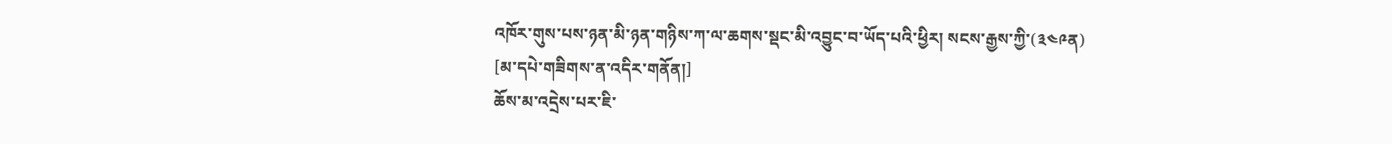འཁོར་གུས་པས་ཉན་མི་ཉན་གཉིས་ཀ་ལ་ཆགས་སྡང་མི་འབྱུང་བ་ཡོད་པའི་ཕྱིར། སངས་རྒྱས་ཀྱི་(༣༤༩ན)
[མ་དཔེ་གཟིགས་ན་འདིར་གནོན།]
ཆོས་མ་འདྲེས་པར་ཇི་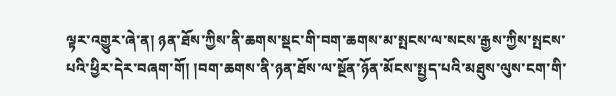ལྟར་འགྱུར་ཞེ་ན། ཉན་ཐོས་ཀྱིས་ནི་ཆགས་སྡང་གི་བག་ཆགས་མ་སྤངས་ལ་སངས་རྒྱས་ཀྱིས་སྤངས་པའི་ཕྱིར་དེར་བཞག་གོ། །བག་ཆགས་ནི་ཉན་ཐོས་ལ་སྔོན་ཉོན་མོངས་སྤྱད་པའི་མཐུས་ལུས་ངག་གི་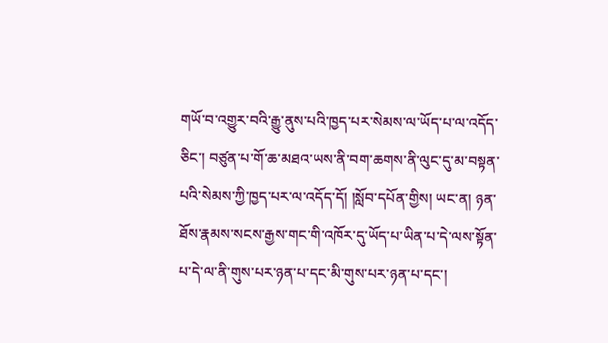གཡོ་བ་འགྱུར་བའི་རྒྱུ་ནུས་པའི་ཁྱད་པར་སེམས་ལ་ཡོད་པ་ལ་འདོད་ཅིང་། བཙུན་པ་གོ་ཆ་མཐའ་ཡས་ནི་བག་ཆགས་ནི་ལུང་དུ་མ་བསྟན་པའི་སེམས་ཀྱི་ཁྱད་པར་ལ་འདོད་དོ། །སློབ་དཔོན་གྱིས། ཡང་ན། ཉན་ཐོས་རྣམས་སངས་རྒྱས་གང་གི་འཁོར་དུ་ཡོད་པ་ཡིན་པ་དེ་ལས་སྟོན་པ་དེ་ལ་ནི་གུས་པར་ཉན་པ་དང་མི་གུས་པར་ཉན་པ་དང་།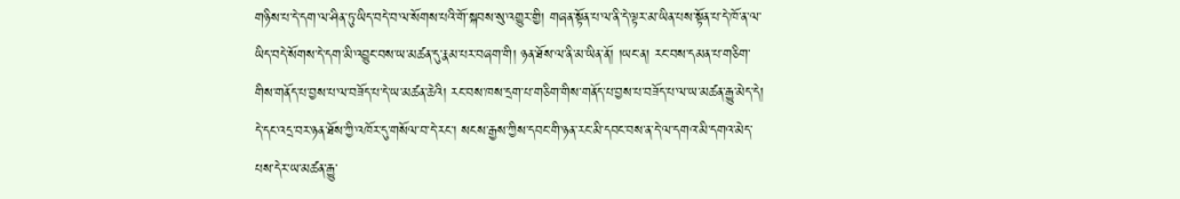གཉིས་པ་དེ་དག་ལ་ཤིན་ཏུ་ཡིད་བདེ་བ་ལ་སོགས་པའི་གོ་སྐབས་སུ་འགྱུར་གྱི། གཞན་སྟོན་པ་ལ་ནི་དེ་ལྟར་མ་ཡིན་པས་སྟོན་པ་དེ་ཁོ་ན་ལ་ཡིད་བདེ་སོགས་དེ་དག་མི་འབྱུང་བས་ཡ་མཚན་དུ་རྣམ་པར་བཞག་གི། ཉན་ཐོས་ལ་ནི་མ་ཡིན་ནོ། །ཡང་ན། རང་བས་དམན་པ་གཅིག་གིས་གནོད་པ་བྱས་པ་ལ་བཟོད་པ་དེ་ཡ་མཚན་ཆེའི། རང་བས་ཁས་དྲག་པ་གཅིག་གིས་གནོད་པ་བྱས་པ་བཟོད་པ་ལ་ཡ་མཚན་རྒྱུ་མེད་དེ། དེ་དང་འདྲ་བར་ཉན་ཐོས་ཀྱི་འཁོར་དུ་གསོལ་བ་དེ་རང་། སངས་རྒྱས་ཀྱིས་དབང་གི་ཉན་རང་མི་དབང་བས་ན་དེ་ལ་དགའ་མི་དགའ་མེད་པས་དེར་ཡ་མཚན་རྒྱུ་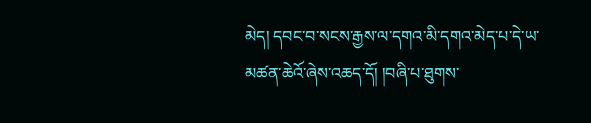མེད། དབང་བ་སངས་རྒྱས་ལ་དགའ་མི་དགའ་མེད་པ་དེ་ཡ་མཚན་ཆེའོ་ཞེས་འཆད་དོ། །བཞི་པ་ཐུགས་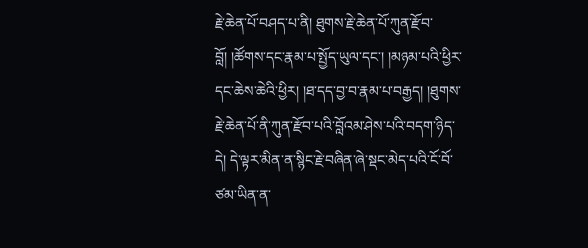རྗེ་ཆེན་པོ་བཤད་པ་ནི། ཐུགས་རྗེ་ཆེན་པོ་ཀུན་རྫོབ་བློ། །ཚོགས་དང་རྣམ་པ་སྤྱོད་ཡུལ་དང་། །མཉམ་པའི་ཕྱིར་དང་ཆེས་ཆེའི་ཕྱིར། །ཐ་དད་བྱ་བ་རྣམ་པ་བརྒྱད། །ཐུགས་རྗེ་ཆེན་པོ་ནི་ཀུན་རྫོབ་པའི་བློའམ་ཤེས་པའི་བདག་ཉིད་དེ། དེ་ལྟར་མིན་ན་སྙིང་རྗེ་བཞིན་ཞེ་སྡང་མེད་པའི་ངོ་བོ་ཙམ་ཡིན་ན་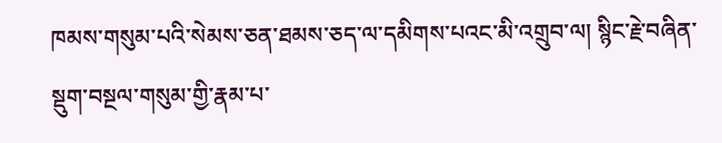ཁམས་གསུམ་པའི་སེམས་ཅན་ཐམས་ཅད་ལ་དམིགས་པའང་མི་འགྲུབ་ལ། སྙིང་རྗེ་བཞིན་སྡུག་བསྔལ་གསུམ་གྱི་རྣམ་པ་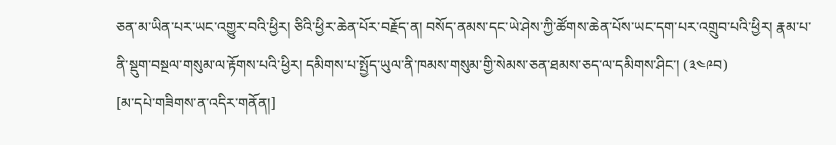ཅན་མ་ཡིན་པར་ཡང་འགྱུར་བའི་ཕྱིར། ཅིའི་ཕྱིར་ཆེན་པོར་བརྗོད་ན། བསོད་ནམས་དང་ཡེ་ཤེས་ཀྱི་ཚོགས་ཆེན་པོས་ཡང་དག་པར་འགྲུབ་པའི་ཕྱིར། རྣམ་པ་ནི་སྡུག་བསྔལ་གསུམ་ལ་རྟོགས་པའི་ཕྱིར། དམིགས་པ་སྤྱོད་ཡུལ་ནི་ཁམས་གསུམ་གྱི་སེམས་ཅན་ཐམས་ཅད་ལ་དམིགས་ཤིང་། (༣༤༩བ)
[མ་དཔེ་གཟིགས་ན་འདིར་གནོན།]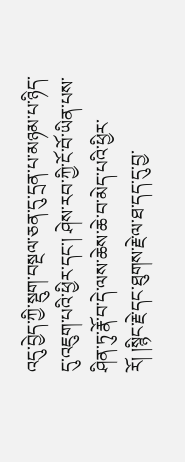འདུ་བྱེད་ཀྱི་སྡུག་བསྔལ་ཅན་དུ་དྲན་པ་མཉམ་པ་ཉིད་དུ་འཇུག་པའི་ཕྱིར་དང་། ཤེས་རབ་ཀྱི་ངོ་བོ་ཡིན་པས་ཤིན་ཏུ་རྣོ་བ་དེ་ལས་ཆེས་ཆེ་བ་མེད་པའི་ཕྱིར་རོ། །སྙིང་རྗེ་དང་ཐུགས་རྗེ་ལ་ཐ་དད་དུ་བྱ་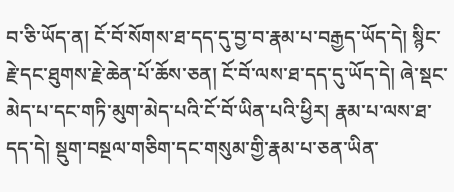བ་ཅི་ཡོད་ན། ངོ་བོ་སོགས་ཐ་དད་དུ་བྱ་བ་རྣམ་པ་བརྒྱད་ཡོད་དེ། སྙིང་རྗེ་དང་ཐུགས་རྗེ་ཆེན་པོ་ཆོས་ཅན། ངོ་བོ་ལས་ཐ་དད་དུ་ཡོད་དེ། ཞེ་སྡང་མེད་པ་དང་གཏི་མུག་མེད་པའི་ངོ་བོ་ཡིན་པའི་ཕྱིར། རྣམ་པ་ལས་ཐ་དད་དེ། སྡུག་བསྔལ་གཅིག་དང་གསུམ་གྱི་རྣམ་པ་ཅན་ཡིན་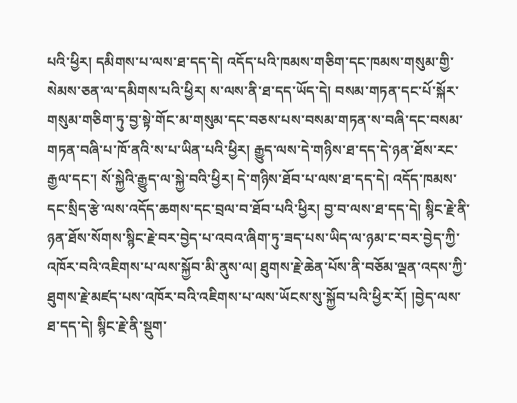པའི་ཕྱིར། དམིགས་པ་ལས་ཐ་དད་དེ། འདོད་པའི་ཁམས་གཅིག་དང་ཁམས་གསུམ་གྱི་སེམས་ཅན་ལ་དམིགས་པའི་ཕྱིར། ས་ལས་ནི་ཐ་དད་ཡོད་དེ། བསམ་གཏན་དང་པོ་སྐོར་གསུམ་གཅིག་ཏུ་བྱ་སྟེ་གོང་མ་གསུམ་དང་བཅས་པས་བསམ་གཏན་ས་བཞི་དང་བསམ་གཏན་བཞི་པ་ཁོ་ནའི་ས་པ་ཡིན་པའི་ཕྱིར། རྒྱུད་ལས་དེ་གཉིས་ཐ་དད་དེ་ཉན་ཐོས་རང་རྒྱལ་དང་། སོ་སྐྱེའི་རྒྱུད་ལ་སྐྱེ་བའི་ཕྱིར། དེ་གཉིས་ཐོབ་པ་ལས་ཐ་དད་དེ། འདོད་ཁམས་དང་སྲིད་རྩེ་ལས་འདོད་ཆགས་དང་བྲལ་བ་ཐོབ་པའི་ཕྱིར། བྱ་བ་ལས་ཐ་དད་དེ། སྙིང་རྗེ་ནི་ཉན་ཐོས་སོགས་སྙིང་རྗེ་བར་བྱེད་པ་འབའ་ཞིག་ཏུ་ཟད་པས་ཡིད་ལ་ཉམ་ང་བར་བྱེད་ཀྱི་འཁོར་བའི་འཇིགས་པ་ལས་སྐྱོབ་མི་ནུས་ལ། ཐུགས་རྗེ་ཆེན་པོས་ནི་བཅོམ་ལྡན་འདས་ཀྱི་ཐུགས་རྗེ་མཛད་པས་འཁོར་བའི་འཇིགས་པ་ལས་ཡོངས་སུ་སྐྱོབ་པའི་ཕྱིར་རོ། །བྱེད་ལས་ཐ་དད་དེ། སྙིང་རྗེ་ནི་སྡུག་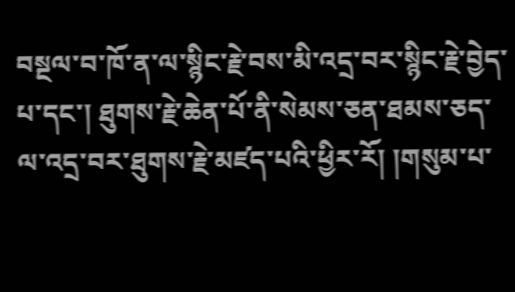བསྔལ་བ་ཁོ་ན་ལ་སྙིང་རྗེ་བས་མི་འདྲ་བར་སྙིང་རྗེ་བྱེད་པ་དང་། ཐུགས་རྗེ་ཆེན་པོ་ནི་སེམས་ཅན་ཐམས་ཅད་ལ་འདྲ་བར་ཐུགས་རྗེ་མཛད་པའི་ཕྱིར་རོ། །གསུམ་པ་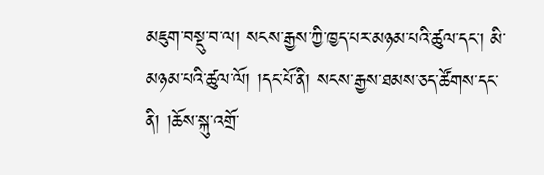མཇུག་བསྡུ་བ་ལ། སངས་རྒྱས་ཀྱི་ཁྱད་པར་མཉམ་པའི་ཚུལ་དང་། མི་མཉམ་པའི་ཚུལ་ལོ། །དང་པོ་ནི། སངས་རྒྱས་ཐམས་ཅད་ཚོགས་དང་ནི། །ཆོས་སྐུ་འགྲོ་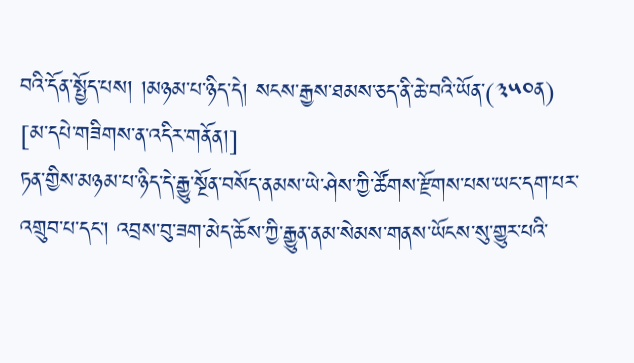བའི་དོན་སྤྱོད་པས། །མཉམ་པ་ཉིད་དེ། སངས་རྒྱས་ཐམས་ཅད་ནི་ཆེ་བའི་ཡོན་(༣༥༠ན)
[མ་དཔེ་གཟིགས་ན་འདིར་གནོན།]
ཏན་གྱིས་མཉམ་པ་ཉིད་དེ་རྒྱུ་སྔོན་བསོད་ནམས་ཡེ་ཤེས་ཀྱི་ཚོགས་རྫོགས་པས་ཡང་དག་པར་འགྲུབ་པ་དང་། འབྲས་བུ་ཟག་མེད་ཆོས་ཀྱི་རྒྱུན་ནམ་སེམས་གནས་ཡོངས་སུ་གྱུར་པའི་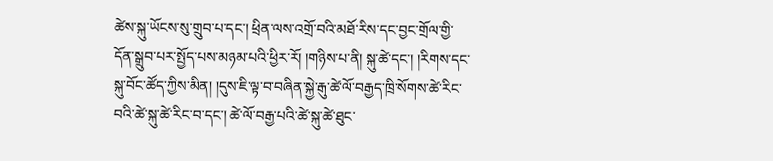ཚེས་སྐུ་ཡོངས་སུ་གྲུབ་པ་དང་། ཕྲིན་ལས་འགྲོ་བའི་མཐོ་རིས་དང་བྱང་གྲོལ་གྱི་དོན་སྒྲུབ་པར་སྤྱོད་པས་མཉམ་པའི་ཕྱིར་རོ། །གཉིས་པ་ནི། སྐུ་ཚེ་དང་། །རིགས་དང་སྐུ་བོང་ཚོད་ཀྱིས་མིན། །དུས་ཇི་ལྟ་བ་བཞིན་སྐྱེ་རྒུ་ཚེ་ལོ་བརྒྱད་ཁྲི་སོགས་ཚེ་རིང་བའི་ཚེ་སྐུ་ཚེ་རིང་བ་དང་། ཚེ་ལོ་བརྒྱ་པའི་ཚེ་སྐུ་ཚེ་ཐུང་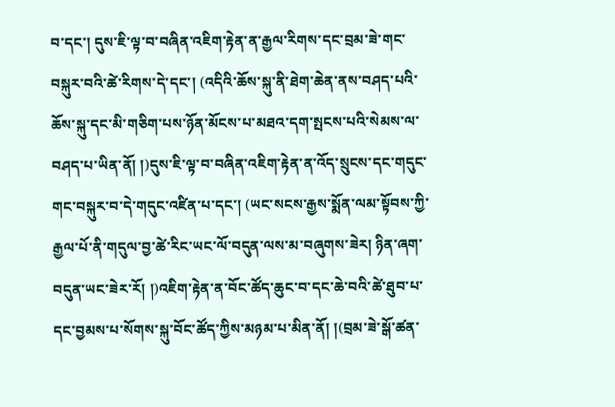བ་དང་། དུས་ཇི་ལྟ་བ་བཞིན་འཇིག་རྟེན་ན་རྒྱལ་རིགས་དང་བྲམ་ཟེ་གང་བསྐུར་བའི་ཚེ་རིགས་དེ་དང་། (འདིའི་ཆོས་སྐུ་ནི་ཐེག་ཆེན་ནས་བཤད་པའི་ཆོས་སྐུ་དང་མི་གཅིག་པས་ཉོན་མོངས་པ་མཐའ་དག་སྤངས་པའི་སེམས་ལ་བཤད་པ་ཡིན་ནོ། །)དུས་ཇི་ལྟ་བ་བཞིན་འཇིག་རྟེན་ན་འོད་སྲུངས་དང་གདུང་གང་བསྐུར་བ་དེ་གདུང་འཛིན་པ་དང་། (ཡང་སངས་རྒྱས་སྨོན་ལམ་སྟོབས་ཀྱི་རྒྱལ་པོ་ནི་གདུལ་བྱ་ཚེ་རིང་ཡང་ལོ་བདུན་ལས་མ་བཞུགས་ཟེར། ཉིན་ཞག་བདུན་ཡང་ཟེར་རོ། །)འཇིག་རྟེན་ན་བོང་ཚོད་ཆུང་བ་དང་ཆེ་བའི་ཚེ་ཐུབ་པ་དང་བྱམས་པ་སོགས་སྐུ་བོང་ཚོད་ཀྱིས་མཉམ་པ་མིན་ནོ། །(བྲམ་ཟེ་སྒོ་ཚན་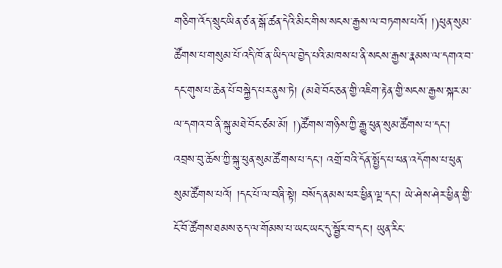གཅིག་འོད་སྲུང་ཡིན་ཙ་ན་སྒོ་ཚན་དེའི་མིང་གིས་སངས་རྒྱས་ལ་བཏགས་པའོ། །)ཕུན་སུམ་ཚོགས་པ་གསུམ་པོ་འདི་ཁོ་ན་ཡིད་ལ་བྱེད་པའི་མཁས་པ་ནི་སངས་རྒྱས་རྣམས་ལ་དགའ་བ་དང་གུས་པ་ཆེན་པོ་བསྐྱེད་པར་ནུས་ཏེ། (མཐེ་བོང་ཅན་གྱི་འཇིག་རྟེན་གྱི་སངས་རྒྱས་སྐར་མ་ལ་དགའ་བ་ནི་སྐུ་མཐེ་བོང་ཙམ་མོ། །)ཚོགས་གཉིས་ཀྱི་རྒྱུ་ཕུན་སུམ་ཚོགས་པ་དང་། འབྲས་བུ་ཆོས་ཀྱི་སྐུ་ཕུན་སུམ་ཚོགས་པ་དང་། འགྲོ་བའི་དོན་སྤྱོད་པ་ཕན་འདོགས་པ་ཕུན་སུམ་ཚོགས་པའོ། །དང་པོ་ལ་བཞི་སྟེ། བསོད་ནམས་ཕར་ཕྱིན་ལྔ་དང་། ཡེ་ཤེས་ཤེར་ཕྱིན་གྱི་ངོ་བོ་ཚོགས་ཐམས་ཅད་ལ་གོམས་པ་ཡང་ཡང་དུ་སྦྱོར་བ་དང་། ཡུན་རིང་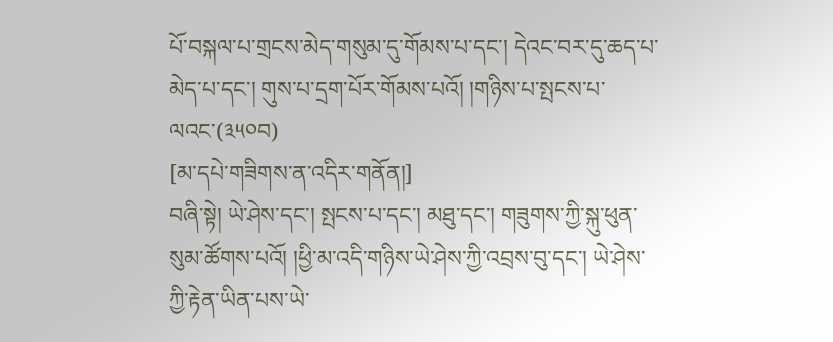པོ་བསྐལ་པ་གྲངས་མེད་གསུམ་དུ་གོམས་པ་དང་། དེའང་བར་དུ་ཆད་པ་མེད་པ་དང་། གུས་པ་དྲག་པོར་གོམས་པའོ། །གཉིས་པ་སྤངས་པ་ལའང་(༣༥༠བ)
[མ་དཔེ་གཟིགས་ན་འདིར་གནོན།]
བཞི་སྟེ། ཡེ་ཤེས་དང་། སྤངས་པ་དང་། མཐུ་དང་། གཟུགས་ཀྱི་སྐུ་ཕུན་སུམ་ཚོགས་པའོ། །ཕྱི་མ་འདི་གཉིས་ཡེ་ཤེས་ཀྱི་འབྲས་བུ་དང་། ཡེ་ཤེས་ཀྱི་རྟེན་ཡིན་པས་ཡེ་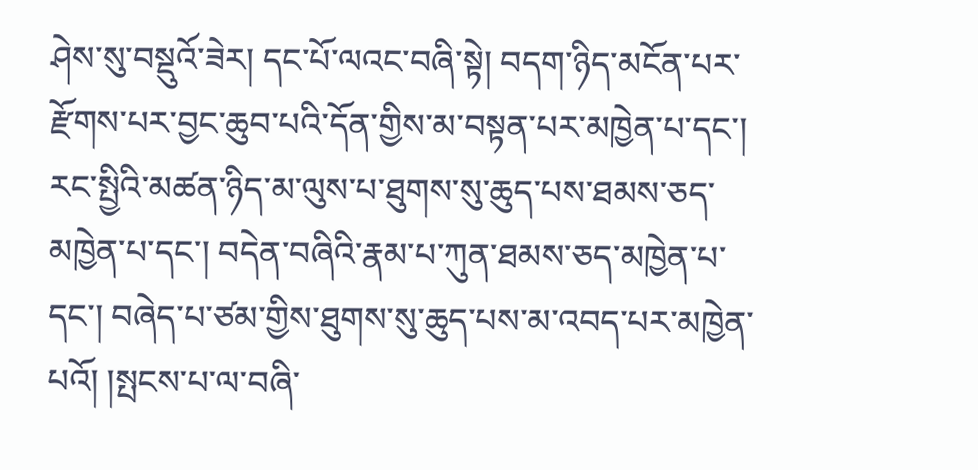ཤེས་སུ་བསྡུའོ་ཟེར། དང་པོ་ལའང་བཞི་སྟེ། བདག་ཉིད་མངོན་པར་རྫོགས་པར་བྱང་ཆུབ་པའི་དོན་གྱིས་མ་བསྟན་པར་མཁྱེན་པ་དང་། རང་སྤྱིའི་མཚན་ཉིད་མ་ལུས་པ་ཐུགས་སུ་ཆུད་པས་ཐམས་ཅད་མཁྱེན་པ་དང་། བདེན་བཞིའི་རྣམ་པ་ཀུན་ཐམས་ཅད་མཁྱེན་པ་དང་། བཞེད་པ་ཙམ་གྱིས་ཐུགས་སུ་ཆུད་པས་མ་འབད་པར་མཁྱེན་པའོ། །སྤངས་པ་ལ་བཞི་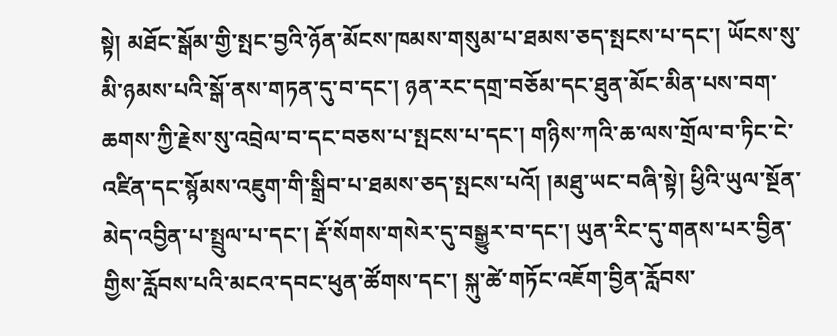སྟེ། མཐོང་སྒོམ་གྱི་སྤང་བྱའི་ཉོན་མོངས་ཁམས་གསུམ་པ་ཐམས་ཅད་སྤངས་པ་དང་། ཡོངས་སུ་མི་ཉམས་པའི་སྒོ་ནས་གཏན་དུ་བ་དང་། ཉན་རང་དགྲ་བཅོམ་དང་ཐུན་མོང་མིན་པས་བག་ཆགས་ཀྱི་རྗེས་སུ་འབྲེལ་བ་དང་བཅས་པ་སྤངས་པ་དང་། གཉིས་ཀའི་ཆ་ལས་གྲོལ་བ་ཏིང་ངེ་འཛིན་དང་སྙོམས་འཇུག་གི་སྒྲིབ་པ་ཐམས་ཅད་སྤངས་པའོ། །མཐུ་ཡང་བཞི་སྟེ། ཕྱིའི་ཡུལ་སྔོན་མེད་འབྱིན་པ་སྤྲུལ་པ་དང་། རྡོ་སོགས་གསེར་དུ་བསྒྱུར་བ་དང་། ཡུན་རིང་དུ་གནས་པར་བྱིན་གྱིས་རློབས་པའི་མངའ་དབང་ཕུན་ཚོགས་དང་། སྐུ་ཚེ་གཏོང་འཇོག་བྱིན་རློབས་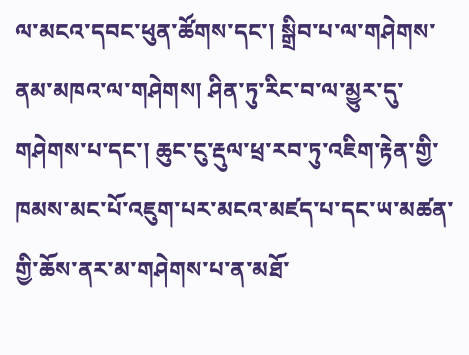ལ་མངའ་དབང་ཕུན་ཚོགས་དང་། སྒྲིབ་པ་ལ་གཤེགས་ནམ་མཁའ་ལ་གཤེགས། ཤིན་ཏུ་རིང་བ་ལ་མྱུར་དུ་གཤེགས་པ་དང་། ཆུང་ངུ་རྡུལ་ཕྲ་རབ་ཏུ་འཇིག་རྟེན་གྱི་ཁམས་མང་པོ་འཇུག་པར་མངའ་མཛད་པ་དང་ཡ་མཚན་གྱི་ཆོས་ནར་མ་གཤེགས་པ་ན་མཐོ་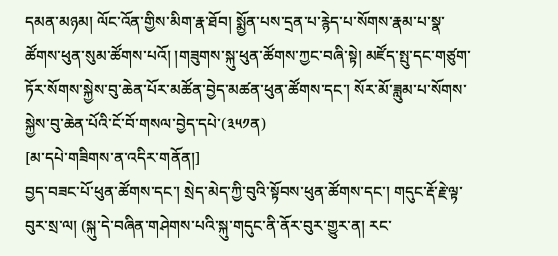དམན་མཉམ། ལོང་འོན་གྱིས་མིག་རྣ་ཐོབ། སྨྱོན་པས་དྲན་པ་རྙེད་པ་སོགས་རྣམ་པ་སྣ་ཚོགས་ཕུན་སུམ་ཚོགས་པའོ། །གཟུགས་སྐུ་ཕུན་ཚོགས་ཀྱང་བཞི་སྟེ། མཛོད་སྤུ་དང་གཙུག་ཏོར་སོགས་སྐྱེས་བུ་ཆེན་པོར་མཚོན་བྱེད་མཚན་ཕུན་ཚོགས་དང་། སོར་མོ་ཟླུམ་པ་སོགས་སྐྱེས་བུ་ཆེན་པོའི་ངོ་བོ་གསལ་བྱེད་དཔེ་(༣༥༡ན)
[མ་དཔེ་གཟིགས་ན་འདིར་གནོན།]
བྱད་བཟང་པོ་ཕུན་ཚོགས་དང་། སྲེད་མེད་ཀྱི་བུའི་སྟོབས་ཕུན་ཚོགས་དང་། གདུང་རྡོ་རྗེ་ལྟ་བུར་སྲ་ལ། (སྐུ་དེ་བཞིན་གཤེགས་པའི་སྐུ་གདུང་ནི་ནོར་བུར་གྱུར་ན། རང་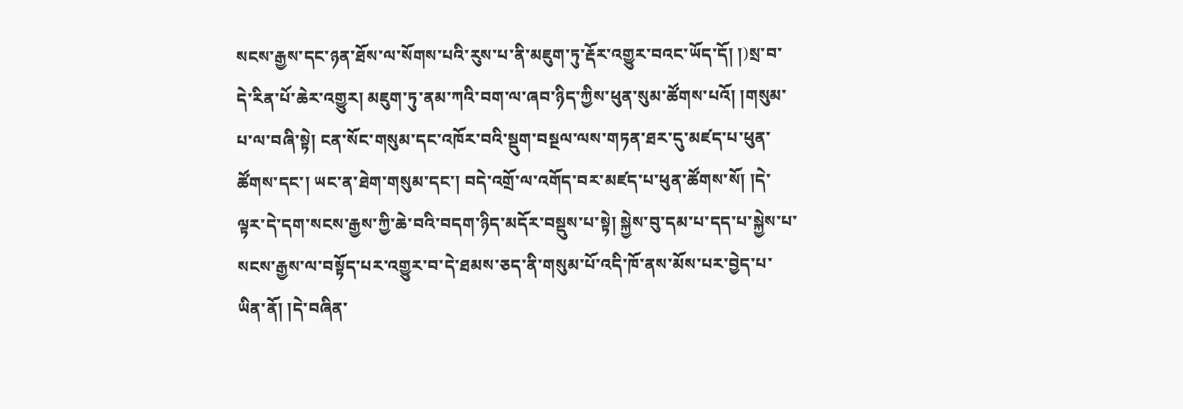སངས་རྒྱས་དང་ཉན་ཐོས་ལ་སོགས་པའི་རུས་པ་ནི་མཇུག་ཏུ་རྡོར་འགྱུར་བའང་ཡོད་དོ། །)སྲ་བ་དེ་རིན་པོ་ཆེར་འགྱུར། མཇུག་ཏུ་ནམ་ཀའི་བག་ལ་ཞབ་ཉིད་ཀྱིས་ཕུན་སུམ་ཚོགས་པའོ། །གསུམ་པ་ལ་བཞི་སྟེ། ངན་སོང་གསུམ་དང་འཁོར་བའི་སྡུག་བསྔལ་ལས་གཏན་ཐར་དུ་མཛད་པ་ཕུན་ཚོགས་དང་། ཡང་ན་ཐེག་གསུམ་དང་། བདེ་འགྲོ་ལ་འགོད་བར་མཛད་པ་ཕུན་ཚོགས་སོ། །དེ་ལྟར་དེ་དག་སངས་རྒྱས་ཀྱི་ཆེ་བའི་བདག་ཉིད་མདོར་བསྡུས་པ་སྟེ། སྐྱེས་བུ་དམ་པ་དད་པ་སྐྱེས་པ་སངས་རྒྱས་ལ་བསྟོད་པར་འགྱུར་བ་དེ་ཐམས་ཅད་ནི་གསུམ་པོ་འདི་ཁོ་ནས་མོས་པར་བྱེད་པ་ཡིན་ནོ། །དེ་བཞིན་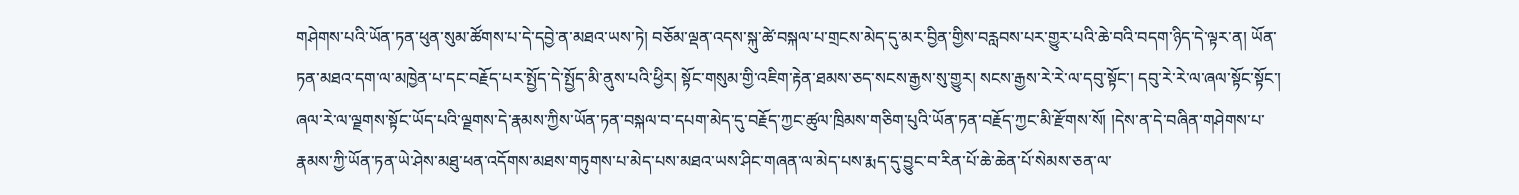གཤེགས་པའི་ཡོན་ཏན་ཕུན་སུམ་ཚོགས་པ་དེ་དབྱེ་ན་མཐའ་ཡས་ཏེ། བཅོམ་ལྡན་འདས་སྐུ་ཚེ་བསྐལ་པ་གྲངས་མེད་དུ་མར་བྱིན་གྱིས་བརླབས་པར་གྱུར་པའི་ཆེ་བའི་བདག་ཉིད་དེ་ལྟར་ན། ཡོན་ཏན་མཐའ་དག་ལ་མཁྱེན་པ་དང་བརྗོད་པར་སྤྱོད་དེ་སྤྱོད་མི་ནུས་པའི་ཕྱིར། སྟོང་གསུམ་གྱི་འཇིག་རྟེན་ཐམས་ཅད་སངས་རྒྱས་སུ་གྱུར། སངས་རྒྱས་རེ་རེ་ལ་དབུ་སྟོང་། དབུ་རེ་རེ་ལ་ཞལ་སྟོང་སྟོང་། ཞལ་རེ་ལ་ལྗགས་སྟོང་ཡོད་པའི་ལྗགས་དེ་རྣམས་ཀྱིས་ཡོན་ཏན་བསྐལ་བ་དཔག་མེད་དུ་བརྗོད་ཀྱང་ཚུལ་ཁྲིམས་གཅིག་པུའི་ཡོན་ཏན་བརྗོད་ཀྱང་མི་རྫོགས་སོ། །དེས་ན་དེ་བཞིན་གཤེགས་པ་རྣམས་ཀྱི་ཡོན་ཏན་ཡེ་ཤེས་མཐུ་ཕན་འདོགས་མཐས་གཏུགས་པ་མེད་པས་མཐའ་ཡས་ཤིང་གཞན་ལ་མེད་པས་རྨད་དུ་བྱུང་བ་རིན་པོ་ཆེ་ཆེན་པོ་སེམས་ཅན་ལ་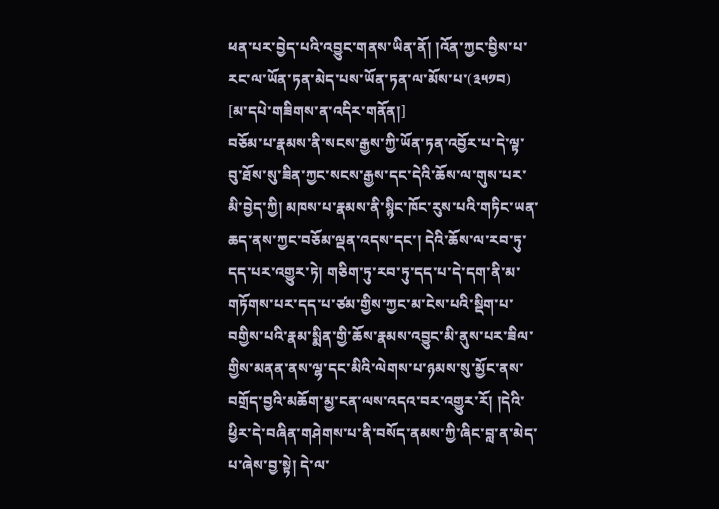ཕན་པར་བྱེད་པའི་འབྱུང་གནས་ཡིན་ནོ། །འོན་ཀྱང་བྱིས་པ་རང་ལ་ཡོན་ཏན་མེད་པས་ཡོན་ཏན་ལ་མོས་པ་(༣༥༡བ)
[མ་དཔེ་གཟིགས་ན་འདིར་གནོན།]
བཅོམ་པ་རྣམས་ནི་སངས་རྒྱས་ཀྱི་ཡོན་ཏན་འབྱོར་པ་དེ་ལྟ་བུ་ཐོས་སུ་ཟིན་ཀྱང་སངས་རྒྱས་དང་དེའི་ཆོས་ལ་གུས་པར་མི་བྱེད་ཀྱི། མཁས་པ་རྣམས་ནི་སྙིང་ཁོང་རུས་པའི་གཏིང་ཡན་ཆད་ནས་ཀྱང་བཅོམ་ལྡན་འདས་དང་། དེའི་ཆོས་ལ་རབ་ཏུ་དད་པར་འགྱུར་ཏེ། གཅིག་ཏུ་རབ་ཏུ་དད་པ་དེ་དག་ནི་མ་གཏོགས་པར་དད་པ་ཙམ་གྱིས་ཀྱང་མ་ངེས་པའི་སྡིག་པ་བགྱིས་པའི་རྣམ་སྨིན་གྱི་ཆོས་རྣམས་འབྱུང་མི་ནུས་པར་ཟིལ་གྱིས་མནན་ནས་ལྷ་དང་མིའི་ལེགས་པ་ཉམས་སུ་མྱོང་ནས་བགྲོད་བྱའི་མཆོག་མྱ་ངན་ལས་འདའ་བར་འགྱུར་རོ། །དེའི་ཕྱིར་དེ་བཞིན་གཤེགས་པ་ནི་བསོད་ནམས་ཀྱི་ཞིང་བླ་ན་མེད་པ་ཞེས་བྱ་སྟེ། དེ་ལ་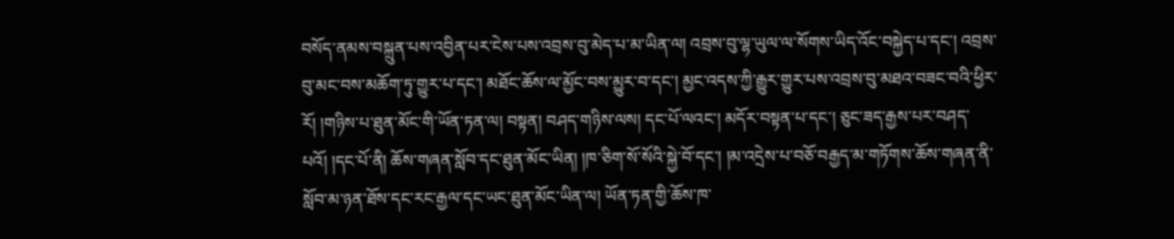བསོད་ནམས་བསྐྲུན་པས་འབྱིན་པར་ངེས་པས་འབྲས་བུ་མེད་པ་མ་ཡིན་ལ། འབྲས་བུ་ལྷ་ཡུལ་ལ་སོགས་ཡིད་འོང་བསྐྱེད་པ་དང་། འབྲས་བུ་མང་བས་མཆོག་ཏུ་གྱུར་པ་དང་། མཐོང་ཆོས་ལ་མྱོང་བས་མྱུར་བ་དང་། མྱང་འདས་ཀྱི་རྒྱུར་གྱུར་པས་འབྲས་བུ་མཐའ་བཟང་བའི་ཕྱིར་རོ། །གཉིས་པ་ཐུན་མོང་གི་ཡོན་ཏན་ལ། བསྟན། བཤད་གཉིས་ལས། དང་པོ་ལའང་། མདོར་བསྟན་པ་དང་། ཅུང་ཟད་རྒྱས་པར་བཤད་པའོ། །དང་པོ་ནི། ཆོས་གཞན་སློབ་དང་ཐུན་མོང་ཡིན། །ཁ་ཅིག་སོ་སོའི་སྐྱེ་བོ་དང་། །མ་འདྲེས་པ་བཅོ་བརྒྱད་མ་གཏོགས་ཆོས་གཞན་ནི་སློབ་མ་ཉན་ཐོས་དང་རང་རྒྱལ་དང་ཡང་ཐུན་མོང་ཡིན་ལ། ཡོན་ཏན་གྱི་ཆོས་ཁ་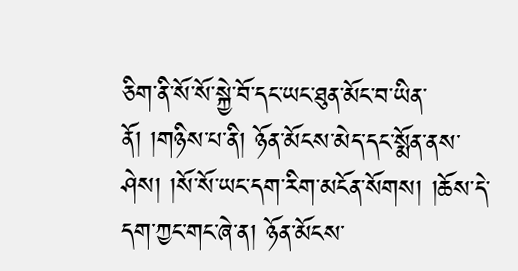ཅིག་ནི་སོ་སོ་སྐྱེ་བོ་དང་ཡང་ཐུན་མོང་བ་ཡིན་ནོ། །གཉིས་པ་ནི། ཉོན་མོངས་མེད་དང་སྨོན་ནས་ཤེས། །སོ་སོ་ཡང་དག་རིག་མངོན་སོགས། །ཆོས་དེ་དག་ཀྱང་གང་ཞེ་ན། ཉོན་མོངས་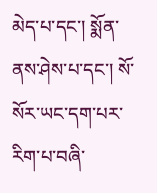མེད་པ་དང་། སྨོན་ནས་ཤེས་པ་དང་། སོ་སོར་ཡང་དག་པར་རིག་པ་བཞི་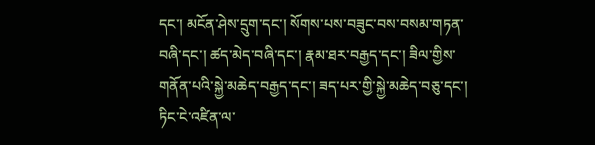དང་། མངོན་ཤེས་དྲུག་དང་། སོགས་པས་བཟུང་བས་བསམ་གཏན་བཞི་དང་། ཚད་མེད་བཞི་དང་། རྣམ་ཐར་བརྒྱད་དང་། ཟིལ་གྱིས་གནོན་པའི་སྐྱེ་མཆེད་བརྒྱད་དང་། ཟད་པར་གྱི་སྐྱེ་མཆེད་བཅུ་དང་། ཏིང་ངེ་འཛིན་ལ་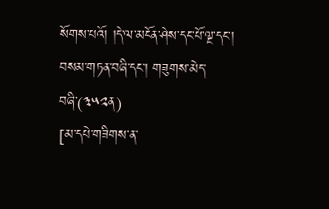སོགས་པའོ། །དེ་ལ་མངོན་ཤེས་དང་པོ་ལྔ་དང་། བསམ་གཏན་བཞི་དང་། གཟུགས་མེད་བཞི་(༣༥༢ན)
[མ་དཔེ་གཟིགས་ན་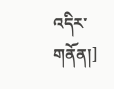འདིར་གནོན།]